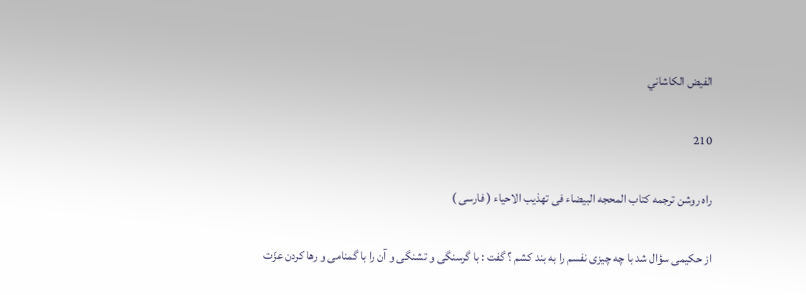الفيض الكاشاني

210

راه روشن ترجمه كتاب المحجه البيضاء فى تهذيب الاحياء ( فارسى )

از حكيمى سؤال شد با چه چيزى نفسم را به بند كشم ؟ گفت : با گرسنگى و تشنگى و آن را با گمنامى و رها كردن عزّت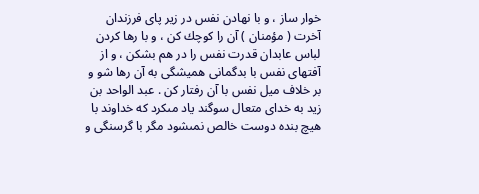خوار ساز ، و با نهادن نفس در زير پاى فرزندان آخرت ( مؤمنان ) آن را كوچك كن ، و با رها كردن لباس عابدان قدرت نفس را در هم بشكن ، و از آفتهاى نفس با بدگمانى هميشگى به آن رها شو و بر خلاف ميل نفس با آن رفتار كن . عبد الواحد بن زيد به خداى متعال سوگند ياد مىكرد كه خداوند با هيچ بنده دوست خالص نمىشود مگر با گرسنگى و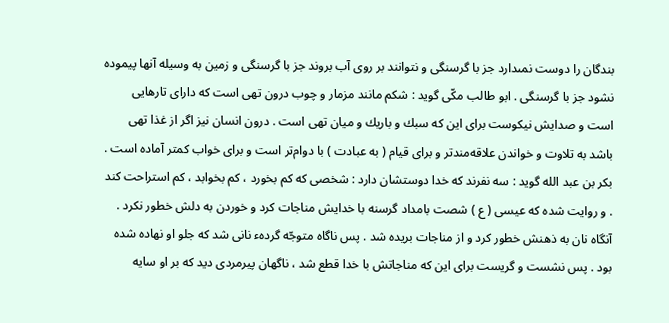بندگان را دوست نمىدارد جز با گرسنگى و نتوانند بر روى آب بروند جز با گرسنگى و زمين به وسيله آنها پيموده نشود جز با گرسنگى . ابو طالب مكّى گويد : شكم مانند مزمار و چوب درون تهى است كه داراى تارهايى است و صدايش نيكوست براى اين كه سبك و باريك و ميان تهى است . درون انسان نيز اگر از غذا تهى باشد به تلاوت و خواندن علاقه‌مندتر و براى قيام ( به عبادت ) با دوام‌تر است و براى خواب كمتر آماده است . بكر بن عبد الله گويد : سه نفرند كه خدا دوستشان دارد : شخصى كه كم بخورد ، كم بخوابد ، كم استراحت كند . و روايت شده كه عيسى ( ع ) شصت بامداد گرسنه با خدايش مناجات كرد و خوردن به دلش خطور نكرد . آنگاه نان به ذهنش خطور كرد و از مناجات بريده شد . پس ناگاه متوجّه گردهء نانى شد كه جلو او نهاده شده بود . پس نشست و گريست براى اين كه مناجاتش با خدا قطع شد ، ناگهان پيرمردى ديد كه بر او سايه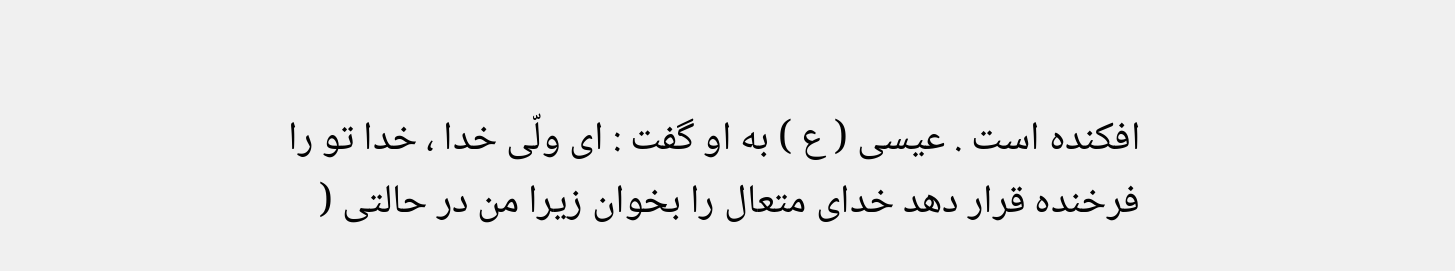افكنده است . عيسى ( ع ) به او گفت : اى ولّى خدا ، خدا تو را فرخنده قرار دهد خداى متعال را بخوان زيرا من در حالتى (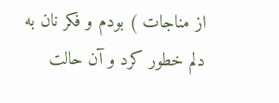از مناجات ) بودم و فكر نان به دلم خطور كرد و آن حالت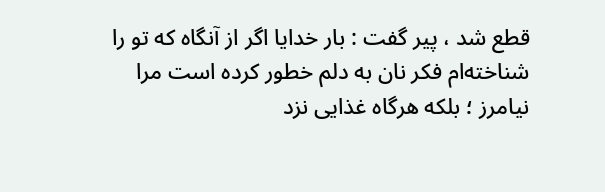قطع شد ، پير گفت : بار خدايا اگر از آنگاه كه تو را شناخته‌ام فكر نان به دلم خطور كرده است مرا نيامرز ؛ بلكه هرگاه غذايى نزد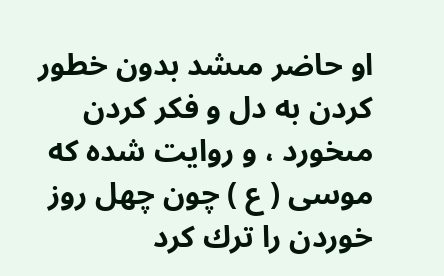او حاضر مىشد بدون خطور كردن به دل و فكر كردن مىخورد ، و روايت شده كه موسى ( ع ) چون چهل روز خوردن را ترك كرد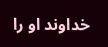خداوند او را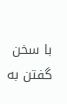با سخن گفتن به